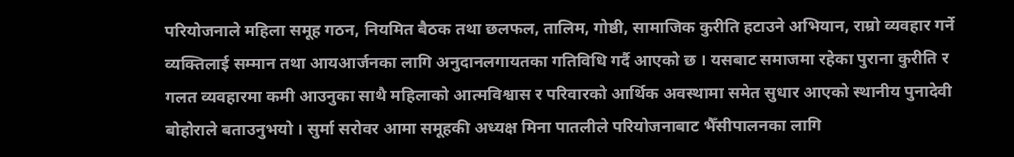परियोजनाले महिला समूह गठन, नियमित बैठक तथा छलफल, तालिम, गोष्ठी, सामाजिक कुरीति हटाउने अभियान, राम्रो व्यवहार गर्ने व्यक्तिलाई सम्मान तथा आयआर्जनका लागि अनुदानलगायतका गतिविधि गर्दै आएको छ । यसबाट समाजमा रहेका पुराना कुरीति र गलत व्यवहारमा कमी आउनुका साथै महिलाको आत्मविश्वास र परिवारको आर्थिक अवस्थामा समेत सुधार आएको स्थानीय पुनादेवी बोहोराले बताउनुभयो । सुर्मा सरोवर आमा समूहकी अध्यक्ष मिना पातलीले परियोजनाबाट भैँसीपालनका लागि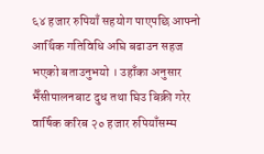६४ हजार रुपियाँ सहयोग पाएपछि आफ्नो आर्थिक गतिविधि अघि बढाउन सहज भएको बताउनुभयो । उहाँका अनुसार भैँसीपालनबाट दुध तथा घिउ बिक्री गरेर वार्षिक करिब २० हजार रुपियाँसम्म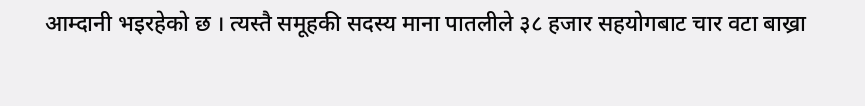आम्दानी भइरहेको छ । त्यस्तै समूहकी सदस्य माना पातलीले ३८ हजार सहयोगबाट चार वटा बाख्रा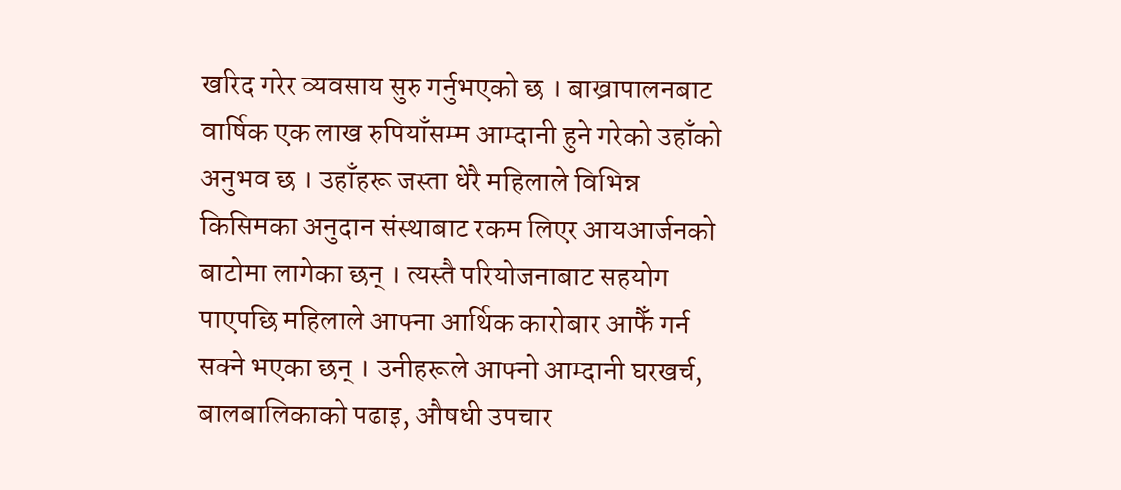खरिद गरेर व्यवसाय सुरु गर्नुभएको छ । बाख्रापालनबाट वार्षिक एक लाख रुपियाँसम्म आम्दानी हुने गरेको उहाँको अनुभव छ । उहाँहरू जस्ता धेरै महिलाले विभिन्न किसिमका अनुदान संस्थाबाट रकम लिएर आयआर्जनको बाटोमा लागेका छन् । त्यस्तै परियोजनाबाट सहयोग पाएपछि महिलाले आफ्ना आर्थिक कारोबार आफैँ गर्न सक्ने भएका छन् । उनीहरूले आफ्नो आम्दानी घरखर्च, बालबालिकाको पढाइ, औषधी उपचार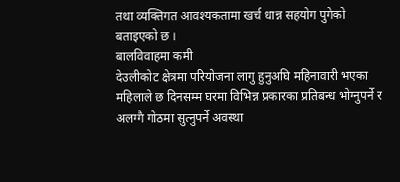तथा व्यक्तिगत आवश्यकतामा खर्च धान्न सहयोग पुगेको बताइएको छ ।
बालविवाहमा कमी
देउलीकोट क्षेत्रमा परियोजना लागु हुनुअघि महिनावारी भएका महिलाले छ दिनसम्म घरमा विभिन्न प्रकारका प्रतिबन्ध भोग्नुपर्ने र अलग्गै गोठमा सुत्नुपर्ने अवस्था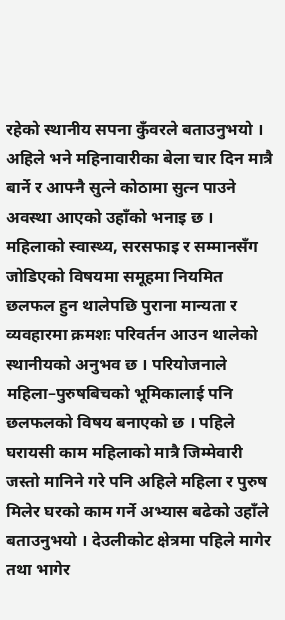रहेको स्थानीय सपना कुँवरले बताउनुभयो । अहिले भने महिनावारीका बेला चार दिन मात्रै बार्ने र आफ्नै सुत्ने कोठामा सुत्न पाउने अवस्था आएको उहाँको भनाइ छ । महिलाको स्वास्थ्य, सरसफाइ र सम्मानसँग जोडिएको विषयमा समूहमा नियमित छलफल हुन थालेपछि पुराना मान्यता र व्यवहारमा क्रमशः परिवर्तन आउन थालेको स्थानीयको अनुभव छ । परियोजनाले महिला–पुरुषबिचको भूमिकालाई पनि छलफलको विषय बनाएको छ । पहिले घरायसी काम महिलाको मात्रै जिम्मेवारी जस्तो मानिने गरे पनि अहिले महिला र पुरुष मिलेर घरको काम गर्ने अभ्यास बढेको उहाँले बताउनुभयो । देउलीकोट क्षेत्रमा पहिले मागेर तथा भागेर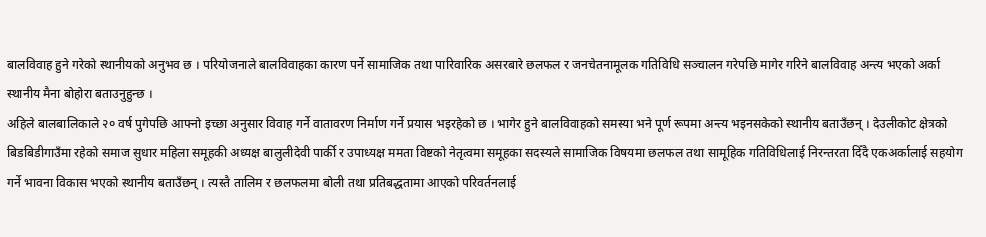बालविवाह हुने गरेको स्थानीयको अनुभव छ । परियोजनाले बालविवाहका कारण पर्ने सामाजिक तथा पारिवारिक असरबारे छलफल र जनचेतनामूलक गतिविधि सञ्चालन गरेपछि मागेर गरिने बालविवाह अन्त्य भएको अर्का स्थानीय मैना बोहोरा बताउनुहुन्छ ।
अहिले बालबालिकाले २० वर्ष पुगेपछि आफ्नो इच्छा अनुसार विवाह गर्ने वातावरण निर्माण गर्ने प्रयास भइरहेको छ । भागेर हुने बालविवाहको समस्या भने पूर्ण रूपमा अन्त्य भइनसकेको स्थानीय बताउँछन् । देउलीकोट क्षेत्रको बिडबिडीगाउँमा रहेको समाज सुधार महिला समूहकी अध्यक्ष बालुलीदेवी पार्की र उपाध्यक्ष ममता विष्टको नेतृत्वमा समूहका सदस्यले सामाजिक विषयमा छलफल तथा सामूहिक गतिविधिलाई निरन्तरता दिँदै एकअर्कालाई सहयोग गर्ने भावना विकास भएको स्थानीय बताउँछन् । त्यस्तै तालिम र छलफलमा बोली तथा प्रतिबद्धतामा आएको परिवर्तनलाई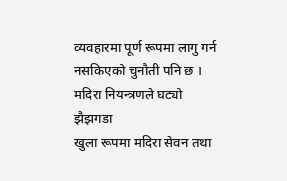व्यवहारमा पूर्ण रूपमा लागु गर्न नसकिएको चुनौती पनि छ ।
मदिरा नियन्त्रणले घट्यो झैझगडा
खुला रूपमा मदिरा सेवन तथा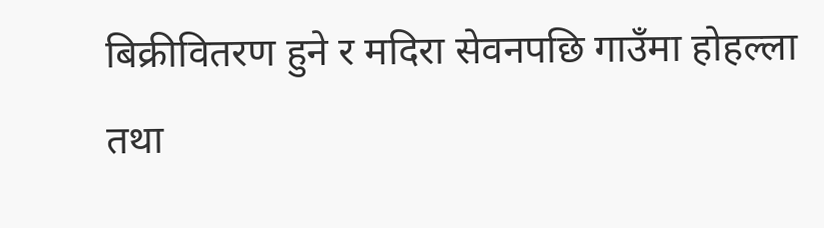बिक्रीवितरण हुने र मदिरा सेवनपछि गाउँमा होहल्ला तथा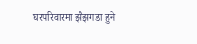घरपरिवारमा झैझगडा हुने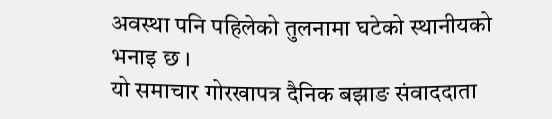अवस्था पनि पहिलेको तुलनामा घटेको स्थानीयको भनाइ छ ।
यो समाचार गोरखापत्र दैनिक बझाङ संवाददाता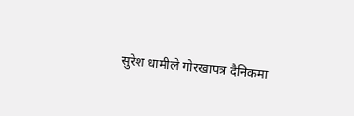सुरेश धामीले गोरखापत्र दैनिकमा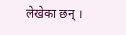लेखेका छन् ।